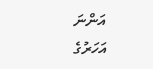އަންނަ އަހަރުގެ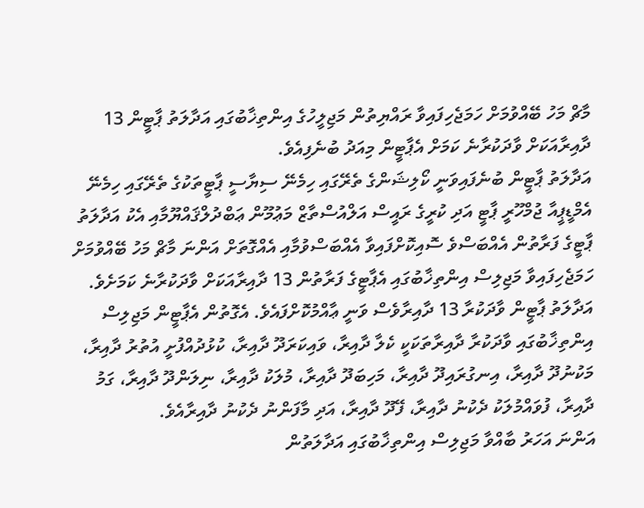މާޗް މަހު ބޭއްވުމަށް ހަމަޖެހިފައިވާ ރައްޔިތުން މަޖިލީހުގެ އިންތިޚާބުގައި އަދާލަތު ޕާޓީން 13 ދާއިރާއަކަށް ވާދަކުރާނެ ކަމަށް އެޕާޓީން މިއަދު ބުނެފިއެވެ.
އަދާލަތު ޕާޓީން ބުނެފައިވަނީ ކޯލިޝަންގެ ތެރޭގައި ހިމެނޭ ސިޔާސީ ޕާޓީތަކުގެ ތެރޭގައި ހިމެނޭ އެމްޑީޕީއާ ޖުމްހޫރީ ޕާޓީ އަދި ކުރީގެ ރައީސް އަލްއުސްތާޒް މަޢުމޫން ޢަބްދުލްޤައްޔޫމާއި އެކު އަދާލަތު ޕާޓީގެ ފަރާތުން އެއްބަސްވެ ސޮއިކޮށްފައިވާ އެއްބަސްވުމާއި އެއްގޮތަށް އަންނަ މާޗް މަހު ބޭއްވުމަށް ހަމަޖެހިފައިވާ މަޖިލިސް އިންތިޚާބުގައި އެޕާޓީގެ ފަރާތުން 13 ދާއިރާއަކަށް ވާދަކުރާނެ ކަމަށެވެ.
އަދާލަތު ޕާޓީން ވާދަކުރާ 13 ދާއިރާވެސް ވަނީ ޢާއްމުކޮށްފައެވެ. އެގޮތުން އެޕާޓީން މަޖިލިސް އިންތިޚާބުގައި ވާދަކުރާ ދާއިރާތަކަކީ ކެލާ ދާއިރާ، ވައިކަރަދޫ ދާއިރާ، ކުޅުދުއްފުށީ އުތުރު ދާއިރާ، މަކުނުދޫ ދާއިރާ، އިނގުރައިދޫ ދާއިރާ، މަހިބަދޫ ދާއިރާ، މުލަކު ދާއިރާ، ނިލަންދޫ ދާއިރާ، ގަމު ދާއިރާ، ފުވައްމުލަކު ދެކުނު ދާއިރާ، ފޭދޫ ދާއިރާ، އަދި މާފަންނު ދެކުނު ދާއިރާއެވެ.
އަންނަ އަހަރު ބާއްވާ މަޖިލިސް އިންތިޚާބުގައި އަދާލަތުން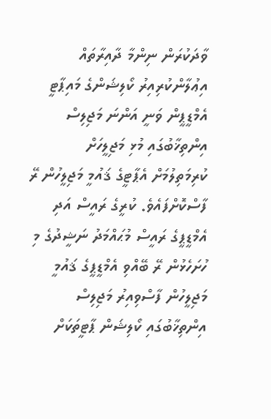ވާދަކުރަން ނިންމާ ދާއިރާތައް އިޢުލާންކުރިއިރު ކޯލިޝަންގެ މައިޕާޓީ އެމްޑީޕީން ވަނީ އަންނަ މަޖިލިސް އިންތިޚާބުގައި މުޅި މަޖިލީހަށް ކުރިމަތިލުމަށް އެޕާޓީގެ ޤައުމީ މަޖިލީހުން ރޭ ފާސްކޮށްފައެވެ. ކުރީގެ ރައީސް އަދި އެމްޑީޕީގެ ރައީސް މުޙައްމަދު ނަޝީދުގެ މި ހުށަހެޅުން ރޭ ބޭއްވި އެމްޑީޕީގެ ޤައުމީ މަޖިލީހުން ފާސްވިއިރު މަޖިލިސް އިންތިޚާބުގައި ކޯލިޝަން ޕާޓީތަކަށް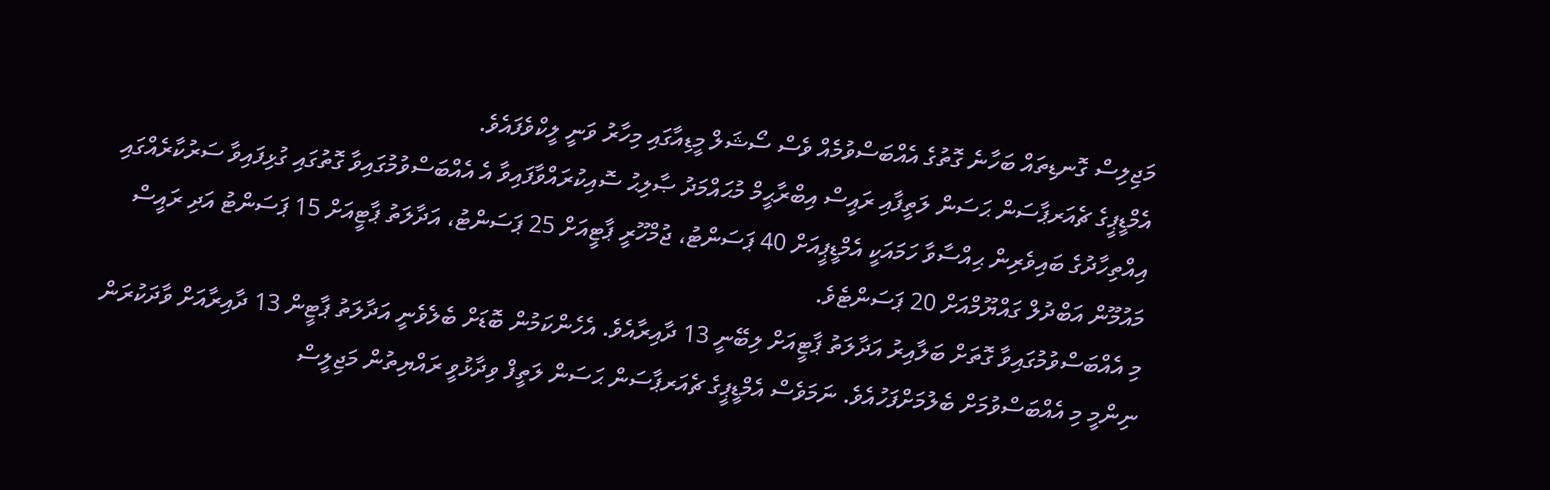މަޖިލިސް ގޮނޑިތައް ބަހާނެ ގޮތުގެ އެއްބަސްވުމެއް ވެސް ސޯޝަލް މީޑިއާގައި މިހާރު ވަނީ ލީކްވެފައެވެ.
އެމްޑީޕީގެ ޗެއަރޕާސަން ޙަސަން ލަތީފާއި ރައީސް އިބްރާޙީމް މުޙައްމަދު ޞާލިޙު ސޮއިކުރައްވާފައިވާ އެ އެއްބަސްވުމުގައިވާ ގޮތުގައި ގުޅިފައިވާ ސަރުކާރެއްގައި އިއްތިހާދުގެ ބައިވެރިން ޙިއްސާވާ ހަމައަކީ އެމްޑީޕީއަށް 40 ޕަސަންޓު، ޖުމްހޫރީ ޕާޓީއަށް 25 ޕަސަންޓު، އަދާލަތު ޕާޓީއަށް 15 ޕަސަންޓު އަދި ރައީސް މައުމޫން އަބްދުލް ގައްޔޫމްއަށް 20 ޕަސަންޓެވެ.
މި އެއްބަސްވުމުގައިވާ ގޮތަށް ބަލާއިރު އަދާލަތު ޕާޓީއަށް ލިބޭނީ 13 ދާއިރާއެވެ. އެހެންކަމުން ބޮޑަށް ބެލެވެނީ އަދާލަތު ޕާޓީން 13 ދާއިރާއަށް ވާދަކުރަން ނިންމީ މި އެއްބަސްވުމަށް ބެލުމަށްފަހުއެވެ. ނަމަވެސް އެމްޑީޕީގެ ޗެއަރޕާސަން ޙަސަން ލަތީފް ވިދާޅުވީ ރައްޔިތުން މަޖިލީސް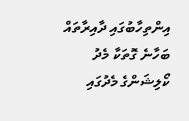އިންތިހާބުގައި ދާއިރާތައް ބަހާނެ ގޮތަކާ މެދު ކޯލިޝަންގެ މެދުގައި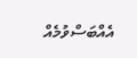އެއްބަސްވުމެއް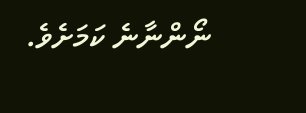ނޯންނާނެ ކަމަށެވެ.